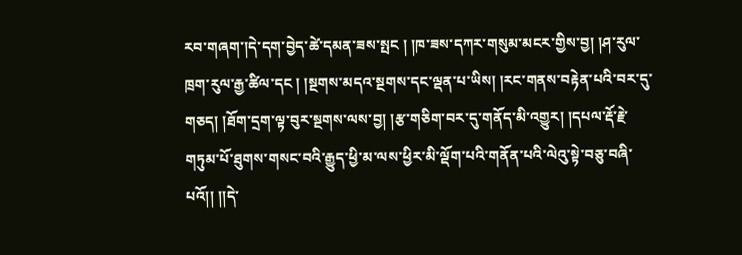རབ་གཞག་།དེ་དག་བྱེད་ཚེ་དམན་ཟས་སྤང ། །ཁ་ཟས་དཀར་གསུམ་མངར་གྱིས་བྱ། །ཤ་རུལ་ཁྲག་རུལ་རྒྱ་ཚིལ་དང ། །སྔགས་མདའ་སྔགས་དང་ལྡན་པ་ཡིས། །རང་གནས་བརྟེན་པའི་བར་དུ་གཅད། །ཐོག་དྲག་ལྟ་བུར་སྔགས་ལས་བྱ། །རྩ་གཅིག་བར་དུ་གནོད་མི་འགྱུར། །དཔལ་རྡོ་རྗེ་གཏུམ་པོ་ཐུགས་གསང་བའི་རྒྱུད་ཕྱི་མ་ལས་ཕྱིར་མི་ལྡོག་པའི་གནོན་པའི་ལེའུ་སྟེ་བཅུ་བཞི་པའོ།། །།དེ་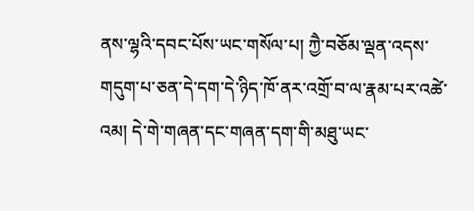ནས་ལྷའི་དབང་པོས་ཡང་གསོལ་པ། ཀྱཻ་བཅོམ་ལྡན་འདས་གདུག་པ་ཅན་དེ་དག་དེ་ཉིད་ཁོ་ནར་འགྲོ་བ་ལ་རྣམ་པར་འཚེ་འམ། དེ་གེ་གཞན་དང་གཞན་དག་གི་མཐུ་ཡང་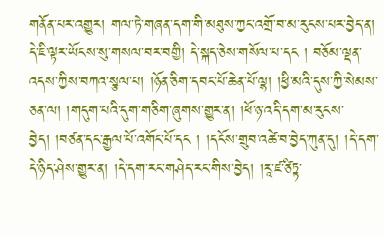གནོན་པར་འགྱུར། གལ་ཏེ་གཞན་དག་གི་མཐུས་ཀྱང་འགྲོ་བ་མ་རུངས་པར་བྱེད་ན། དེ་ཇི་ལྟར་ཡོངས་སུ་གསལ་བར་བགྱི། དེ་སྐད་ཅེས་གསོལ་པ་དང ། བཅོམ་ལྡན་འདས་ཀྱིས་བཀའ་སྩལ་པ། །ཉོན་ཅིག་དབང་པོ་ཆེན་པོ་ལྷ། །ཕྱི་མའི་དུས་ཀྱི་སེམས་ཅན་ལ། །གདུག་པའི་དུག་གཅིག་ཞུགས་གྱུར་ན། །ཕོ་ཉ་འདི་དག་མ་རུངས་བྱེད། །བཙན་དང་རྒྱལ་པོ་འགོང་པོ་དང ། །དངོས་གྲུབ་འཚེ་བ་བྱེད་ཀུན་དུ། །དེ་དག་དེ་ཉིད་ཤེས་གྱུར་ན། །དེ་དག་རང་གཤེད་རང་གིས་བྱེད། །རཱ་ཛ་ཙིཏྟ་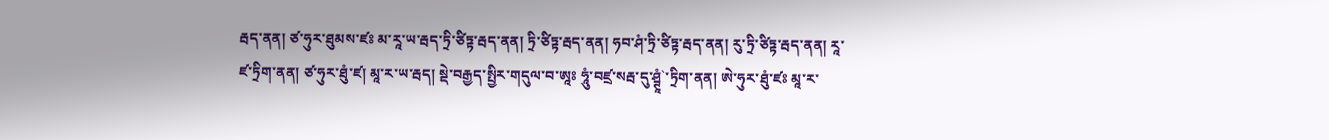རྦད་ནན། ཙ་ཧུར་ཐུམས་ཛཿ མ་རཱ་ཡ་རྦད་ཏྲི་ཙིཏྟ་རྦད་ནན། ཏྲི་ཙིཏྟ་རྦད་ནན། ཧབ་ཤཾ་ཏྲི་ཙིཏྟ་རྦད་ནན། རུ་ཏྲི་ཙིཏྟ་རྦད་ནན། རཱ་ཛ་ཏྲིག་ནན། ཙ་ཧུར་ཐུཾ་ཛ། མཱ་ར་ཡ་རྦད། སྡེ་བརྒྱད་སྤྱིར་གདུལ་བ་ཨཱཿ ཧཱུཾ་བཛྲ་སརྦ་དུ་ཤྚཱཾ`་ཏྲིག་ནན། ཨེ་ཧུར་ཐུཾ་ཛཿ མཱ་ར་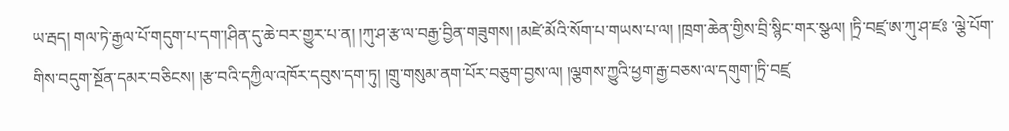ཡ་རྦད། གལ་ཏེ་རྒྱལ་པོ་གདུག་པ་དག་།ཤིན་དུ་ཆེ་བར་གྱུར་པ་ན། །ཀུ་ཤ་རྩ་ལ་བརྒྱ་བྱིན་གཟུགས། །མཛེ་མོའི་སོག་པ་གཡས་པ་ལ། །ཁྲག་ཆེན་གྱིས་བྲི་སྙིང་གར་སྩལ། །ཏྲི་བཛྲ་ཨ་ཀུ་ཤ་ཛཿ ་ལྕེ་པོག་གིས་བདུག་སྔོན་དམར་བཅིངས། །རྩ་བའི་དཀྱིལ་འཁོར་དབུས་དག་ཏུ། །གྲུ་གསུམ་ནག་པོར་བཅུག་བྱས་ལ། །ལྕགས་ཀྱུའི་ཕྱག་རྒྱ་བཅས་ལ་དགུག་།ཏྲི་བཛྲ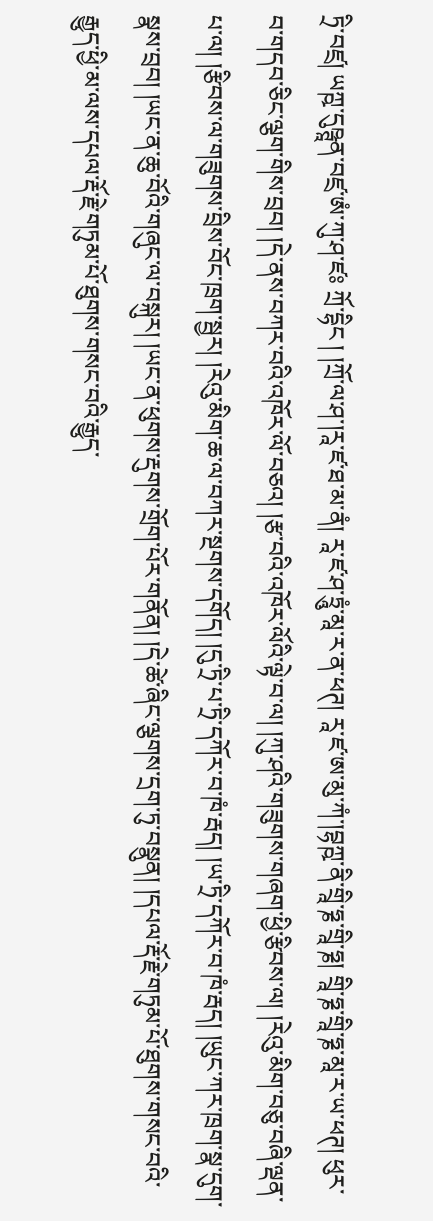ཏྲི་བཛྲ། ཡཀྵ་དུཥྚཱན་བཛྲ་ཨཾ་ཀུ་ཤ་ཛཿ ཀྲོ་དྷིང ། །ཀྲོ་ལ་ཤ་།རཱ་ཛ་ཐ་མ་ནཾ། རཱ་ཛ་ཤ་ཏྲཱུཾ་མཱ་ར་ན་ཕཊ། རཱ་ཛ་ཨ་མུ་ཀཾ་།བྷཀྵ་ནི་གྲཱི་ཧྞ་གྲཱི་ཧྞ། གྲཱི་ཧྞ་གྲཱི་ཧྞ་མཱ་ར་ཡ་ཕཊ། ཕུར་བ་གདབ་ཅིང་ལྕག་གིས་བྲབ། །དེ་ནས་བཀར་བའི་འཁོར་ལོ་བཅའ། །རྩ་བའི་འཁོར་ལོའི་ལྟེ་བ་ལ། །ཀུ་ཤའི་གཟུགས་གཞག་ཕྱི་རྩིབས་ལ། །རེའུ་མིག་བཅུ་བཞི་ལྡན་པ་ལ། །རྩིབས་ལ་གཟུགས་བྲིས་བོང་ཁྲག་སྦྱར། །རེའུ་མིག་ཆ་ལ་བཀར་སྔགས་དགོད། །དུ་ཏྲི་པ་ཏྲི་དཀོར་བ་ཁཾ་རྦད། །ཡ་ཏྲི་དཀོར་བ་ཁཾ་རྦད། །ཡུང་ཀར་ཁྲག་སྣ་དུག་སྣས་བྲབ། །ཡང་ན་ཆུ་བོའི་གཞུང་ལ་བསྐུར། །ཡང་ན་ཕུགས་རྡུགས་གྲོག་པོར་གནོན། །དེ་ཚེ་ཞིང་ལྕགས་དྲག་ཏུ་བསྣུན། །དཔལ་རྡོ་རྗེ་གཏུམ་པོ་ཐུགས་གསང་བའི་རྒྱུད་ཕྱི་མ་ལས་དཔལ་རྡོ་རྗེ་གཏུམ་པོ་ཐུགས་གསང་བའི་རྒྱུད་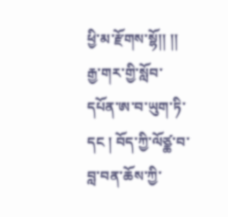ཕྱི་མ་རྫོགས་སྷོ།། །། རྒྱ་གར་གྱི་སློབ་དཔོན་ཨ་བ་ཡུག་ཏི་དང ། བོད་ཀྱི་ལོཙྪ་བ་བླ་བན་ཆོས་ཀྱི་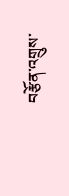བརྩོན་འགྲུས་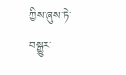ཀྱིས་ཞུས་ཏེ་བསྒྱུར་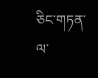ཅིང་གཏན་ལ་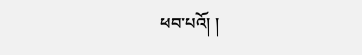ཕབ་པའོ། །